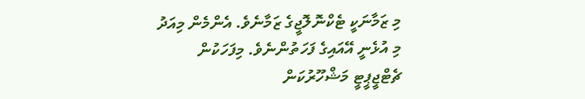މި ޒަމާނަކީ ޓެކްނޮލޮޖީގެ ޒަމާނެވެ. އެންމެން މިއަދު މި އުޅެނީ އޭއައިގެ ފަހަތުންނެވެ. މިފަހަކުން ޗެޓްޖީޕީޓީ މަޝްހޫރުކަން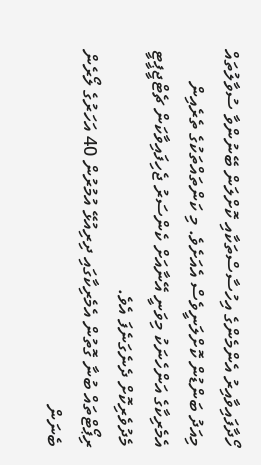ހޯދާފައިވާއިރު އެންމެންގެ އިހުސާސްތަކާއި ކޮށްލަން ބޭނުންވާ ސުވާލުތައް މިއަދު ބަންޑުން ކޮށްލަނީވެސް އެއަށެވެ. މި ކަންތައްތަކުގެ ތެރެއިން އެމެރިކާގެ އަންހެނަކު މިވަނީ އޭނާއަށް ކެންސަރު ޖެހިފައިވާކަން ޗެޓްޖީޕީޓީ މެދުވެރިކޮށް ދެނެގަނެފަ އެވެ.
ރިޕޯޓްތައް ބުނާ ގޮތުން އެމެރިކާގައި ދިރިއުޅޭ އުމުރުން 40 އަހަރުގެ ލޯރެން ބެނަން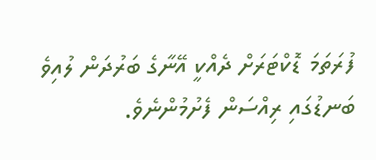ފުރަތަމަ ޑޮކްޓަރަށް ދެއްކީ އޭނާގެ ބަރުދަން ލުއިވެ ބަނޑުގައި ރިއްސަން ފެށުމުންނެވެ.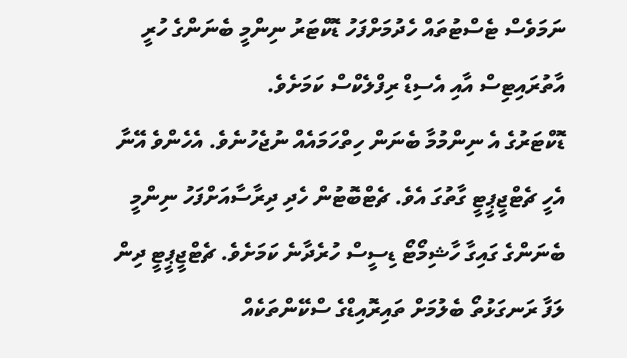ނަމަވެސް ޓެސްޓުތައް ހެދުމަށްފަހު ޑޮކްޓަރު ނިންމީ ބެނަންގެ ހުރީ އާތުރައިޓިސް އާއި އެސިޑް ރިފްލެކްސް ކަމަށެވެ.
ޑޮކްޓަރުގެ އެ ނިންމުމާ ބެނަން ހިތްހަމައެއް ނުޖެހުނެވެ. އެހެންވެ އޭނާ އެހީ ޗެޓްޖީޕީޓީ ގާތުގަ އެވެ. ޗެޓްބޮޓުން ހެދި ދިރާސާއަށްފަހު ނިންމީ ބެނަންގެ ގައިގާ ހާޝިމޯޓޯ ޑިސީސް ހުރެދާނެ ކަމަށެވެ. ޗެޓްޖީޕީޓީ ދިން ލަފާ ރަނގަޅުތޯ ބެލުމަށް ތައިރޮއިޑްގެ ސްކޭންތަކެއް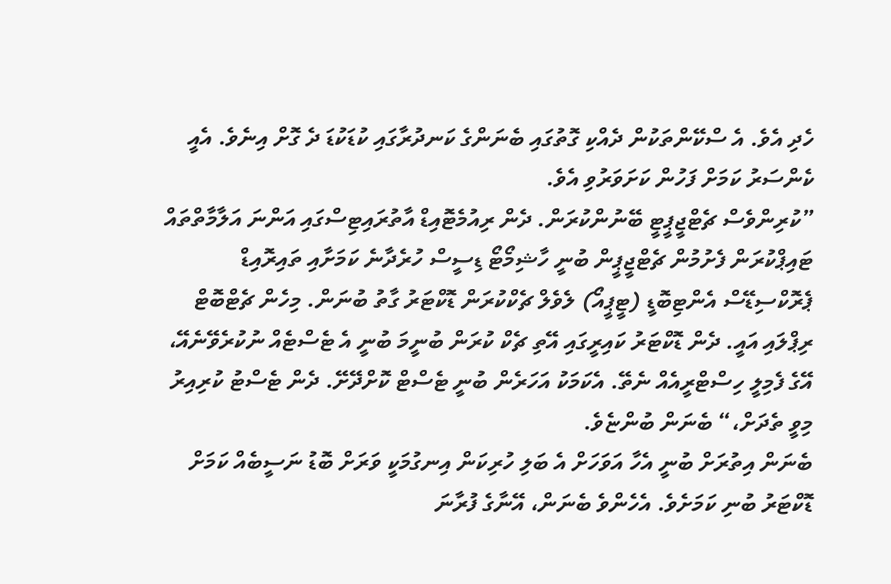ހެދި އެވެ. އެ ސްކޭންތަކުން ދެއްކި ގޮތުގައި ބެނަންގެ ކަނދުރާގައި ކުޑަކުޑަ ދެ ގޮށް އިނެވެ. އެއީ ކެންސަރު ކަމަށް ފަހުން ކަށަވަރުވި އެވެ.
”ކުރިންވެސް ޗެޓްޖީޕީޓީ ބޭނުންކުރަން. ދެން ރިއުމެޓޮއިޑް އާތުރައިޓިސްގައި އަންނަ އަލާމާތްތައް ޓައިޕްކުރަން ފެށުމުން ޗެޓްޖީޕީން ބުނީ ހާޝިމޯޓޯ ޑިސީސް ހުރެދާނެ ކަމަށާއި ތައިރޮއިޑް ޕެރޮކްސިޑޭސް އެންޓިބޮޑީ (ޓީޕީއޯ) ލެވެލް ޗެކްކުރަން ޑޮކްޓަރު ގާތު ބުނަން. މިހެން ޗެޓްބޮޓް ރިޕްލައި އައީ. ދެން ޑޮކްޓަރު ކައިރީގައި އޭތި ޗެކް ކުރަން ބުނީމަ ބުނީ އެ ޓެސްޓެއް ނުކުރެވޭނެއޭ، އޭގެ ފެމިލީ ހިސްޓްރީއެއް ނެތޭ. އެކަމަކު އަހަރެން ބުނީ ޓެސްޓް ކޮށްދޭށޭ. ދެން ޓެސްޓު ކުރިއިރު މިވީ ތެދަށް،“ ބެނަން ބުންޏެވެ.
ބެނަން އިތުރަށް ބުނީ އެހާ އަވަހަށް އެ ބަލި ހުރިކަން އިނގުމަކީ ވަރަށް ބޮޑު ނަސީބެއް ކަމަށް ޑޮކްޓަރު ބުނި ކަމަށެވެ. އެހެންވެ ބެނަން، އޭނާގެ ފުރާނަ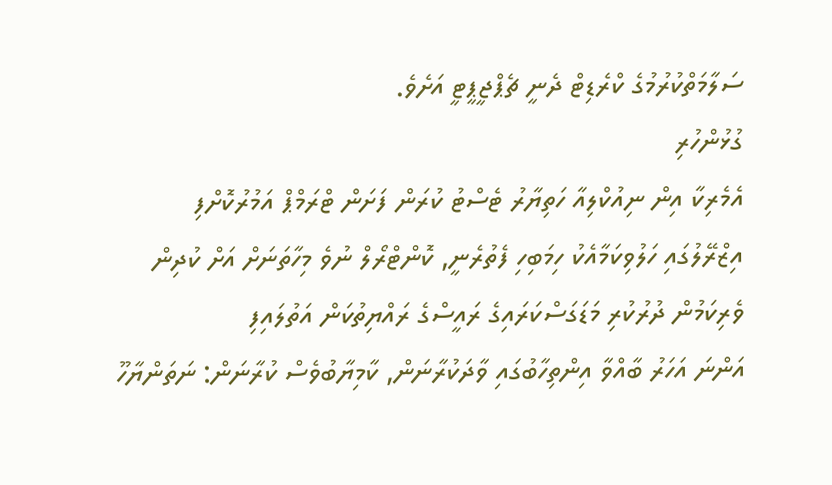ސަލާމަތްކުރުމުގެ ކްރެޑިޓް ދެނީ ޗެޕްޖީޕީޓީ އަށެވެ.
ގުޅުންހުރި
އެމެރިކާ އިން ނިއުކްލިއާ ހަތިޔާރު ޓެސްޓު ކުރަން ފަށަން ޓްރަމްޕް އަމުރުކޮށްފި
އިޒްރޭލުގައި ހަލުވިކަމާއެކު ހިމަބިހި ފެތުރެނީ, ކޮންޓްރޯލް ނުވެ މިހާތަނަށް އަށް ކުދިން
ވެރިކަމުން ދުރުކުރި މަޑަގަސްކަރައިގެ ރައީސްގެ ރައްޔިތުކަން އަތުލައިފި
އަންނަ އަހަރު ބާއްވާ އިންތިހާބުގައި ވާދަކުރާނަން, ކާމިޔާބުވެސް ކުރާނަން: ނަތަންޔާހޫ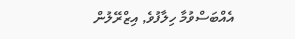އެއްބަސްވުމާ ހިލާފުވެ, އިޒްރޭލުން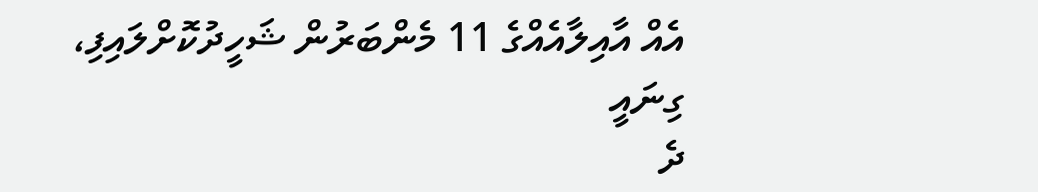އެއް އާއިލާއެއްގެ 11 މެންބަރުން ޝަހީދުކޮށްލައިފި، ގިނައީ
ދެ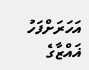އަހަރަށްފަހު ޣައްޒާގެ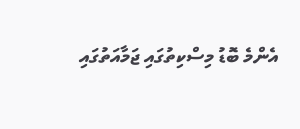އެންމެ ބޮޑު މިސްކިތުގައި ޖަމާއަތުގައި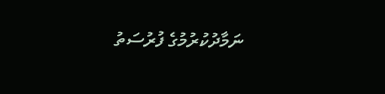ނަމާދުކުރުމުގެ ފުރުސަތު